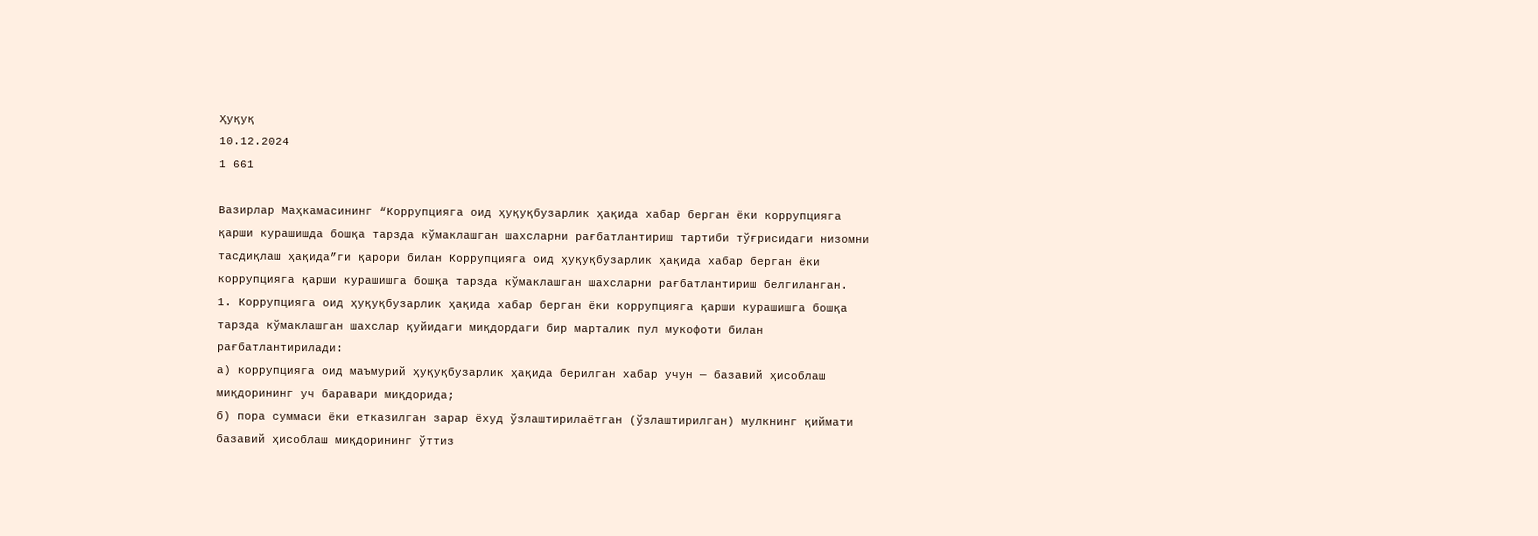Ҳуқуқ
10.12.2024
1 661

Вазирлар Маҳкамасининг “Коррупцияга оид ҳуқуқбузарлик ҳақида хабар берган ёки коррупцияга қарши курашишда бошқа тарзда кўмаклашган шахсларни рағбатлантириш тартиби тўғрисидаги низомни тасдиқлаш ҳақида”ги қарори билан Коррупцияга оид ҳуқуқбузарлик ҳақида хабар берган ёки коррупцияга қарши курашишга бошқа тарзда кўмаклашган шахсларни рағбатлантириш белгиланган.
1. Коррупцияга оид ҳуқуқбузарлик ҳақида хабар берган ёки коррупцияга қарши курашишга бошқа тарзда кўмаклашган шахслар қуйидаги миқдордаги бир марталик пул мукофоти билан рағбатлантирилади:
а) коррупцияга оид маъмурий ҳуқуқбузарлик ҳақида берилган хабар учун — базавий ҳисоблаш миқдорининг уч баравари миқдорида;
б) пора суммаси ёки етказилган зарар ёхуд ўзлаштирилаётган (ўзлаштирилган) мулкнинг қиймати базавий ҳисоблаш миқдорининг ўттиз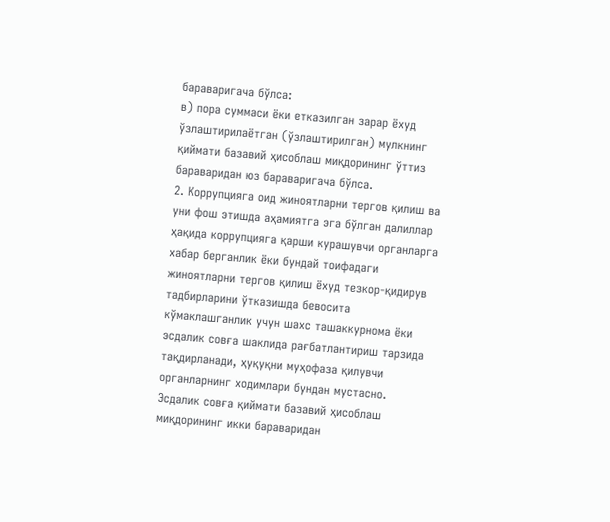бараваригача бўлса:
в) пора суммаси ёки етказилган зарар ёхуд ўзлаштирилаётган (ўзлаштирилган) мулкнинг қиймати базавий ҳисоблаш миқдорининг ўттиз бараваридан юз бараваригача бўлса.
2. Коррупцияга оид жиноятларни тергов қилиш ва уни фош этишда аҳамиятга эга бўлган далиллар ҳақида коррупцияга қарши курашувчи органларга хабар берганлик ёки бундай тоифадаги жиноятларни тергов қилиш ёхуд тезкор-қидирув тадбирларини ўтказишда бевосита кўмаклашганлик учун шахс ташаккурнома ёки эсдалик совға шаклида рағбатлантириш тарзида тақдирланади, ҳуқуқни муҳофаза қилувчи органларнинг ходимлари бундан мустасно.
Эсдалик совға қиймати базавий ҳисоблаш миқдорининг икки бараваридан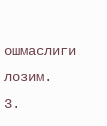ошмаслиги лозим.
3.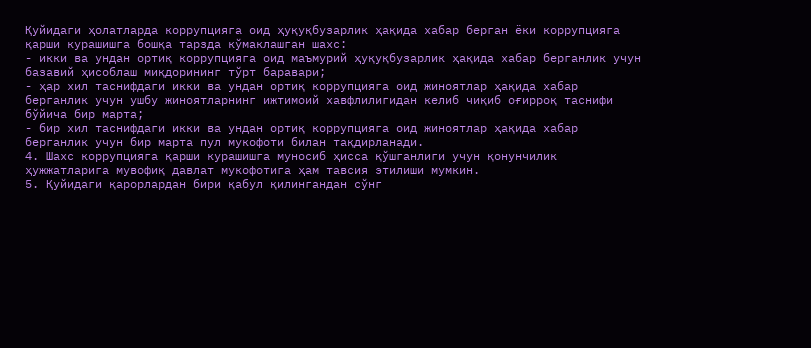Қуйидаги ҳолатларда коррупцияга оид ҳуқуқбузарлик ҳақида хабар берган ёки коррупцияга қарши курашишга бошқа тарзда кўмаклашган шахс:
- икки ва ундан ортиқ коррупцияга оид маъмурий ҳуқуқбузарлик ҳақида хабар берганлик учун базавий ҳисоблаш миқдорининг тўрт баравари;
- ҳар хил таснифдаги икки ва ундан ортиқ коррупцияга оид жиноятлар ҳақида хабар берганлик учун ушбу жиноятларнинг ижтимоий хавфлилигидан келиб чиқиб оғирроқ таснифи бўйича бир марта;
- бир хил таснифдаги икки ва ундан ортиқ коррупцияга оид жиноятлар ҳақида хабар берганлик учун бир марта пул мукофоти билан тақдирланади.
4. Шахс коррупцияга қарши курашишга муносиб ҳисса қўшганлиги учун қонунчилик ҳужжатларига мувофиқ давлат мукофотига ҳам тавсия этилиши мумкин.
5. Қуйидаги қарорлардан бири қабул қилингандан сўнг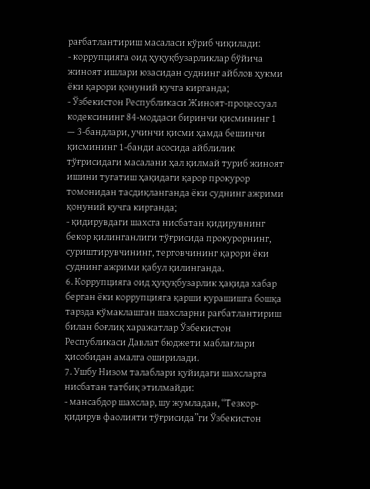рағбатлантириш масаласи кўриб чиқилади:
- коррупцияга оид ҳуқуқбузарликлар бўйича жиноят ишлари юзасидан суднинг айблов ҳукми ёки қарори қонуний кучга кирганда;
- Ўзбекистон Республикаси Жиноят-процессуал кодексининг 84-моддаси биринчи қисмининг 1 — 3-бандлари, учинчи қисми ҳамда бешинчи қисмининг 1-банди асосида айблилик тўғрисидаги масалани ҳал қилмай туриб жиноят ишини тугатиш ҳақидаги қарор прокурор томонидан тасдиқланганда ёки суднинг ажрими қонуний кучга кирганда;
- қидирувдаги шахсга нисбатан қидирувнинг бекор қилинганлиги тўғрисида прокурорнинг, суриштирувчининг, терговчининг қарори ёки суднинг ажрими қабул қилинганда.
6. Коррупцияга оид ҳуқуқбузарлик ҳақида хабар берган ёки коррупцияга қарши курашишга бошқа тарзда кўмаклашган шахсларни рағбатлантириш билан боғлиқ харажатлар Ўзбекистон Республикаси Давлат бюджети маблағлари ҳисобидан амалга оширилади.
7. Ушбу Низом талаблари қуйидаги шахсларга нисбатан татбиқ этилмайди:
- мансабдор шахслар, шу жумладан, “Тезкор-қидирув фаолияти тўғрисида”ги Ўзбекистон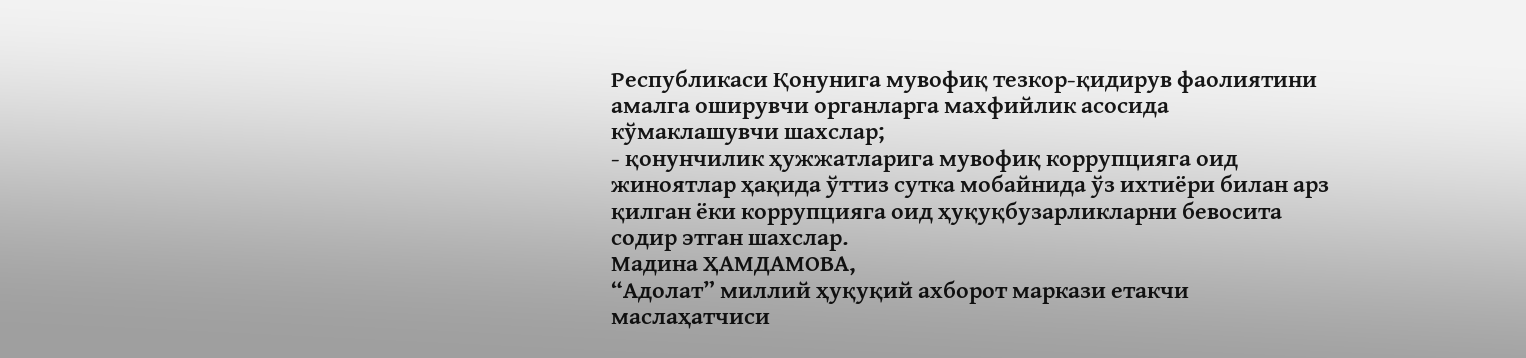Республикаси Қонунига мувофиқ тезкор-қидирув фаолиятини амалга оширувчи органларга махфийлик асосида кўмаклашувчи шахслар;
- қонунчилик ҳужжатларига мувофиқ коррупцияга оид жиноятлар ҳақида ўттиз сутка мобайнида ўз ихтиёри билан арз қилган ёки коррупцияга оид ҳуқуқбузарликларни бевосита содир этган шахслар.
Мадина ҲАМДАМОВА,
“Адолат” миллий ҳуқуқий ахборот маркази етакчи маслаҳатчиси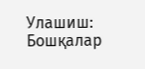Улашиш:
Бошқалар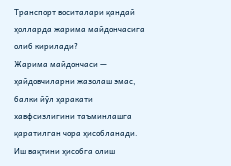Транспорт воситалари қандай ҳолларда жарима майдончасига олиб кирилади?
Жарима майдончаси — ҳайдовчиларни жазолаш эмас, балки йўл ҳаракати хавфсизлигини таъминлашга қаратилган чора ҳисобланади.
Иш вақтини ҳисобга олиш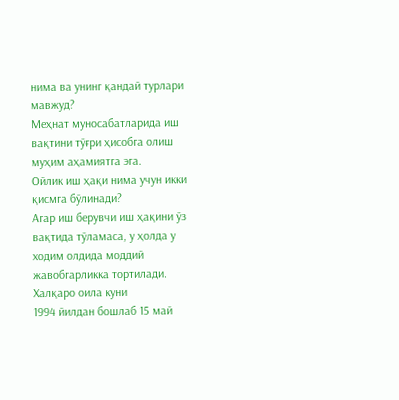нима ва унинг қандай турлари мавжуд?
Меҳнат муносабатларида иш вақтини тўғри ҳисобга олиш муҳим аҳамиятга эга.
Ойлик иш ҳақи нима учун икки қисмга бўлинади?
Агар иш берувчи иш ҳақини ўз вақтида тўламаса, у ҳолда у ходим олдида моддий жавобгарликка тортилади.
Халқаро оила куни
1994 йилдан бошлаб 15 май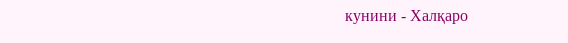кунини - Халқаро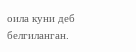оила куни деб белгиланган.